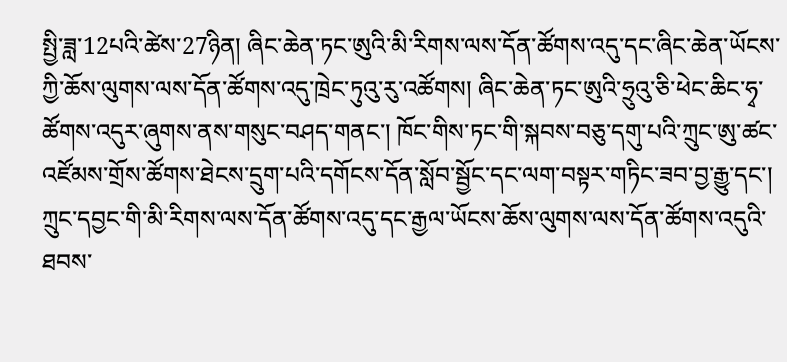སྤྱི་ཟླ་12པའི་ཚེས་27ཉིན། ཞིང་ཆེན་ཏང་ཨུའི་མི་རིགས་ལས་དོན་ཚོགས་འདུ་དང་ཞིང་ཆེན་ཡོངས་ཀྱི་ཆོས་ལུགས་ལས་དོན་ཚོགས་འདུ་ཁྲེང་ཏུའུ་རུ་འཚོགས། ཞིང་ཆེན་ཏང་ཨུའི་ཧྲུའུ་ཅི་ཕེང་ཆིང་ཧྭ་ཚོགས་འདུར་ཞུགས་ནས་གསུང་བཤད་གནང་། ཁོང་གིས་ཏང་གི་སྐབས་བཅུ་དགུ་པའི་ཀྲུང་ཨུ་ཚང་འཛོམས་གྲོས་ཚོགས་ཐེངས་དྲུག་པའི་དགོངས་དོན་སློབ་སྦྱོང་དང་ལག་བསྟར་གཏིང་ཟབ་བྱ་རྒྱུ་དང་། ཀྲུང་དབྱང་གི་མི་རིགས་ལས་དོན་ཚོགས་འདུ་དང་རྒྱལ་ཡོངས་ཆོས་ལུགས་ལས་དོན་ཚོགས་འདུའི་ཐབས་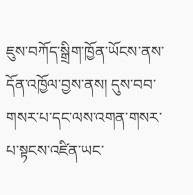ཇུས་བཀོད་སྒྲིག་ཁྱོན་ཡོངས་ནས་དོན་འཁྱོལ་བྱས་ནས། དུས་བབ་གསར་པ་དང་ལས་འགན་གསར་པ་སྟངས་འཛིན་ཡང་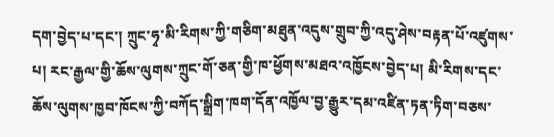དག་བྱེད་པ་དང་། ཀྲུང་ཧྭ་མི་རིགས་ཀྱི་གཅིག་མཐུན་འདུས་གྲུབ་ཀྱི་འདུ་ཤེས་བརྟན་པོ་འཛུགས་པ། རང་རྒྱལ་གྱི་ཆོས་ལུགས་ཀྲུང་གོ་ཅན་གྱི་ཁ་ཕྱོགས་མཐའ་འཁྱོངས་བྱེད་པ། མི་རིགས་དང་ཆོས་ལུགས་ཁྱབ་ཁོངས་ཀྱི་བཀོད་སྒྲིག་ཁག་དོན་འཁྱོལ་བྱ་རྒྱུར་དམ་འཛིན་ཏན་ཏིག་བཅས་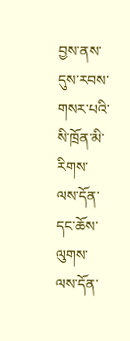བྱས་ནས་དུས་རབས་གསར་པའི་སི་ཁྲོན་མི་རིགས་ལས་དོན་དང་ཆོས་ལུགས་ལས་དོན་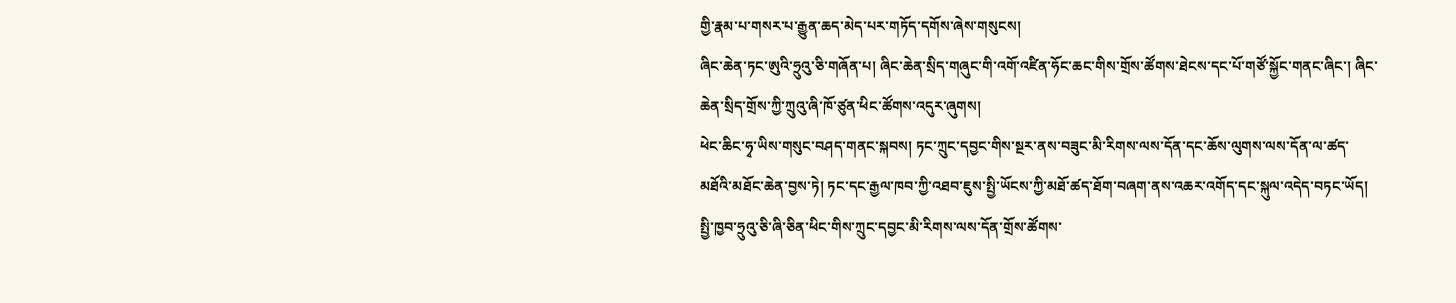གྱི་རྣམ་པ་གསར་པ་རྒྱུན་ཆད་མེད་པར་གཏོད་དགོས་ཞེས་གསུངས།
ཞིང་ཆེན་ཏང་ཨུའི་ཧྲུའུ་ཅི་གཞོན་པ། ཞིང་ཆེན་སྲིད་གཞུང་གི་འགོ་འཛིན་ཧོང་ཆང་གིས་གྲོས་ཚོགས་ཐེངས་དང་པོ་གཙོ་སྐྱོང་གནང་ཞིང་། ཞིང་ཆེན་སྲིད་གྲོས་ཀྱི་ཀྲུའུ་ཞི་ཁོ་ཙུན་ཕིང་ཚོགས་འདུར་ཞུགས།
ཕེང་ཆིང་ཧྭ་ཡིས་གསུང་བཤད་གནང་སྐབས། ཏང་ཀྲུང་དབྱང་གིས་སྔར་ནས་བཟུང་མི་རིགས་ལས་དོན་དང་ཆོས་ལུགས་ལས་དོན་ལ་ཚད་མཐོའི་མཐོང་ཆེན་བྱས་ཏེ། ཏང་དང་རྒྱལ་ཁབ་ཀྱི་འཐབ་ཇུས་སྤྱི་ཡོངས་ཀྱི་མཐོ་ཚད་ཐོག་བཞག་ནས་འཆར་འགོད་དང་སྐུལ་འདེད་བཏང་ཡོད། སྤྱི་ཁྱབ་ཧྲུའུ་ཅི་ཞི་ཅིན་ཕིང་གིས་ཀྲུང་དབྱང་མི་རིགས་ལས་དོན་གྲོས་ཚོགས་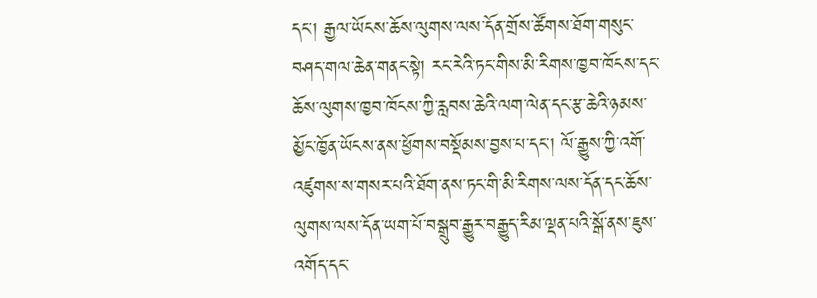དང་། རྒྱལ་ཡོངས་ཆོས་ལུགས་ལས་དོན་གྲོས་ཚོགས་ཐོག་གསུང་བཤད་གལ་ཆེན་གནང་སྟེ། རང་རེའི་ཏང་གིས་མི་རིགས་ཁྱབ་ཁོངས་དང་ཆོས་ལུགས་ཁྱབ་ཁོངས་ཀྱི་རླབས་ཆེའི་ལག་ལེན་དང་རྩ་ཆེའི་ཉམས་མྱོང་ཁྱོན་ཡོངས་ནས་ཕྱོགས་བསྡོམས་བྱས་པ་དང་། ལོ་རྒྱུས་ཀྱི་འགོ་འཛུགས་ས་གསར་པའི་ཐོག་ནས་ཏང་གི་མི་རིགས་ལས་དོན་དང་ཆོས་ལུགས་ལས་དོན་ཡག་པོ་བསྒྲུབ་རྒྱུར་བརྒྱུད་རིམ་ལྡན་པའི་སྒོ་ནས་ཇུས་འགོད་དང་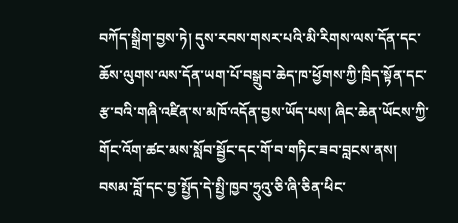བཀོད་སྒྲིག་བྱས་ཏེ། དུས་རབས་གསར་པའི་མི་རིགས་ལས་དོན་དང་ཆོས་ལུགས་ལས་དོན་ཡག་པོ་བསྒྲུབ་ཆེད་ཁ་ཕྱོགས་ཀྱི་ཁྲིད་སྟོན་དང་རྩ་བའི་གཞི་འཛིན་ས་མཁོ་འདོན་བྱས་ཡོད་པས། ཞིང་ཆེན་ཡོངས་ཀྱི་གོང་འོག་ཚང་མས་སློབ་སྦྱོང་དང་གོ་བ་གཏིང་ཟབ་བླངས་ནས། བསམ་བློ་དང་བྱ་སྤྱོད་དེ་སྤྱི་ཁྱབ་ཧྲུའུ་ཅི་ཞི་ཅིན་ཕིང་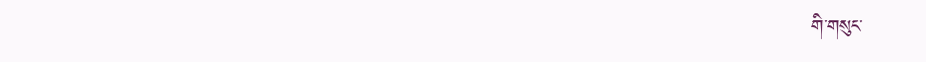གི་གསུང་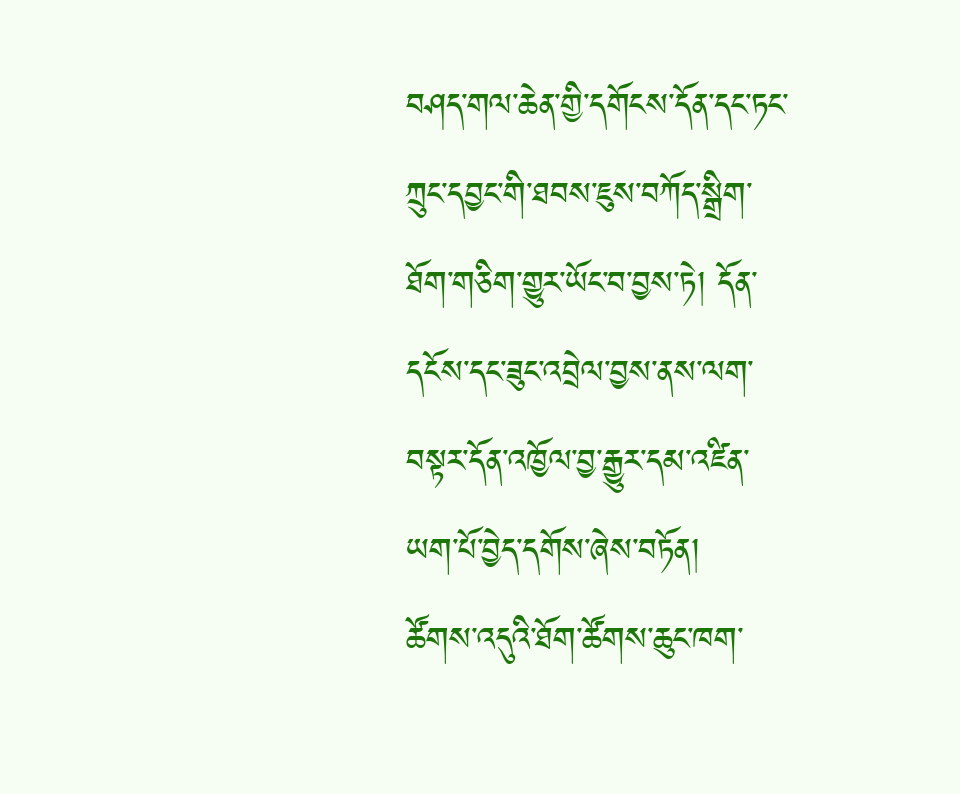བཤད་གལ་ཆེན་གྱི་དགོངས་དོན་དང་ཏང་ཀྲུང་དབྱང་གི་ཐབས་ཇུས་བཀོད་སྒྲིག་ཐོག་གཅིག་གྱུར་ཡོང་བ་བྱས་ཏེ། དོན་དངོས་དང་ཟུང་འབྲེལ་བྱས་ནས་ལག་བསྟར་དོན་འཁྱོལ་བྱ་རྒྱུར་དམ་འཛིན་ཡག་པོ་བྱེད་དགོས་ཞེས་བཏོན།
ཚོགས་འདུའི་ཐོག་ཚོགས་ཆུང་ཁག་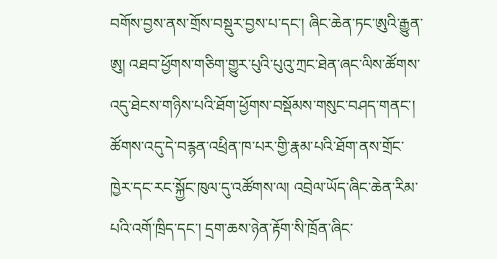བགོས་བྱས་ནས་གྲོས་བསྡུར་བྱས་པ་དང་། ཞིང་ཆེན་ཏང་ཨུའི་རྒྱུན་ཨུ། འཐབ་ཕྱོགས་གཅིག་གྱུར་པུའི་པུའུ་ཀྲང་ཐེན་ཞང་ལིས་ཚོགས་འདུ་ཐེངས་གཉིས་པའི་ཐོག་ཕྱོགས་བསྡོམས་གསུང་བཤད་གནང་། ཚོགས་འདུ་དེ་བརྙན་འཕྲིན་ཁ་པར་གྱི་རྣམ་པའི་ཐོག་ནས་གྲོང་ཁྱེར་དང་རང་སྐྱོང་ཁུལ་དུ་འཚོགས་ལ། འབྲེལ་ཡོད་ཞིང་ཆེན་རིམ་པའི་འགོ་ཁྲིད་དང་། དྲག་ཆས་ཉེན་རྟོག་སི་ཁྲོན་ཞིང་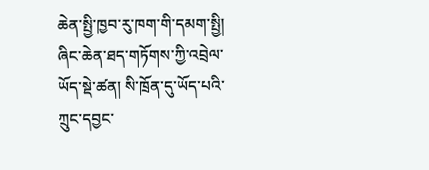ཆེན་སྤྱི་ཁྱབ་རུ་ཁག་གི་དམག་སྤྱི། ཞིང་ཆེན་ཐད་གཏོགས་ཀྱི་འབྲེལ་ཡོད་སྡེ་ཚན། སི་ཁྲོན་དུ་ཡོད་པའི་ཀྲུང་དབྱང་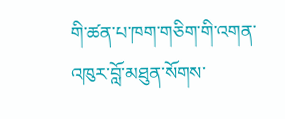གི་ཚན་པ་ཁག་གཅིག་གི་འགན་འཁུར་བློ་མཐུན་སོགས་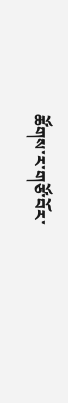ཚོགས་ར་གཙོ་བོར་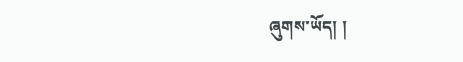ཞུགས་ཡོད། །